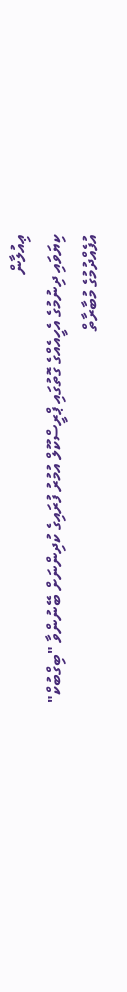ޢިއުލާން
ކިޔަވައި ދިނުމުގެ އެހީއެއްގެ ގޮތުގައި ޕްރީސްކޫލް އުމުރު ފުރައިގެ ކުދިންނަށް ބޭނުންވާ "ބިގްބުކް" އުފެއްދުމުގެ މުބާރާތް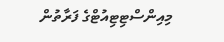މިއިންސްޓިޓިއުޓްގެ ފަރާތުން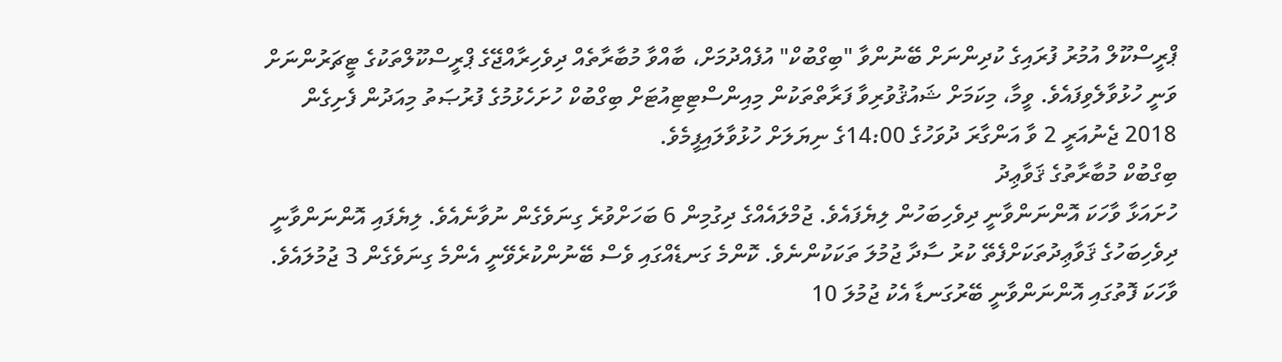ޕްރީސްކޫލް އުމުރު ފުރައިގެ ކުދިންނަށް ބޭނުންވާ "ބިގްބުކް" އުފެއްދުމަށް، ބާއްވާ މުބާރާތެއް ދިވެހިރާއްޖޭގެ ޕްރީސްކޫލްތަކުގެ ޓީޗަރުންނަށް ވަނީ ހުޅުވާލެވިފައެވެ. ވީމާ، މިކަމަށް ޝައުޤުވުރިވާ ފަރާތްތަކުން މިއިންސްޓިޓިއުޓަށް ބިގްބުކް ހުށަހެޅުމުގެ ފުރުޞަތު މިއަދުން ފެށިގެން 2018 ޖެނުއަރީ 2 ވާ އަންގާރަ ދުވަހުގެ 14:00ގެ ނިޔަލަށް ހުޅުވާލައިފީމެވެ.
ބިގްބުކް މުބާރާތުގެ ޤަވާޢިދު
ހުށައަޅާ ވާހަކަ އޮންނަންވާނީ ދިވެހިބަހުން ލިޔެފައެވެ. ޖުމްލައެއްގެ ދިގުމިން 6 ބަހަށްވުރެ ގިނަވެގެން ނުވާނެއެވެ. ލިޔެފައި އޮންނަންވާނީ ދިވެހިބަހުގެ ޤަވާޢިދުތަކަށްފެތޭ ކުރު ސާދާ ޖުމުލަ ތަކަކުންނެވެ. ކޮންމެ ގަނޑެއްގައި ވެސް ބޭނުންކުރެވޭނީ އެންމެ ގިނަވެގެން 3 ޖުމުލައެވެ. ވާހަކަ ފޮތުގައި އޮންނަންވާނީ ބޭރުގަނޑާ އެކު ޖުމުލަ 10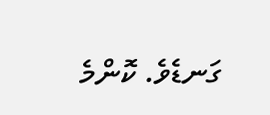ގަނޑެވެ. ކޮންމެ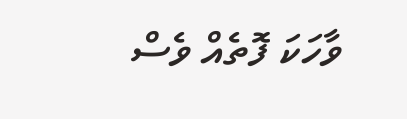ވާހަކަ ފޮތެއް ވެސް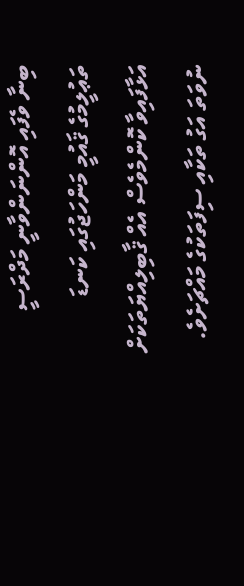ބިނާ ވެފައި އޮންނަންވާނީ މަދްރަސީ ތަޢުލީމުގެ ޤައުމީ މަންހަޖުގައި ކަނޑަ އަޅާފައިވާ ކޮންމެވެސް އެއް ޤާބިލިއްޔަތަކަށް ނުވަތަ އަގު ތަކާއި ސިފަތަކުގެ މައްޗަށެވެ.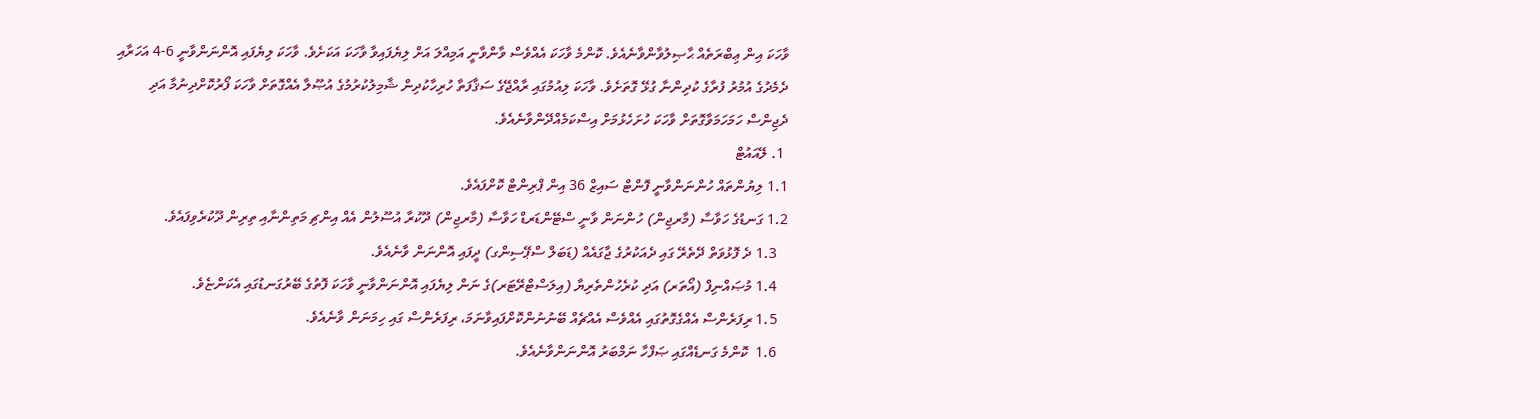ވާހަކަ އިން ޢިބްރަތެއް ޙާޞިލުވާންވާނެއެވެ. ކޮންމެ ވާހަކަ އެއްވެސް ވާންވާނީ އަމިއްލަ އަށް ލިޔެފައިވާ ވާހަކަ އަކަށެވެ. ވާހަކަ ލިޔެފައި އޮންނަންވާނީ 6-4 އަހަރާއި ދެމެދުގެ އުމުރު ފުރާގެ ކުދިންނާ ގުޅޭ ގޮތަށެވެ. ވާހަކަ ލިއުމުގައި ރާއްޖޭގެ ސަޤާފަތާ ހުރިހާކުދިން ޝާމިލުކުރުމުގެ އުޞޫލާ އެއްގޮތަށް ވާހަކަ ފޯރުކޮށްދިނުމާ އަދި ދެޖިންސް ހަމަހަމަވާގޮތަށް ވާހަކަ ހުށަހެޅުމަށް އިސްކަމެއްދޭންވާނެއެވެ.
 1. ލޭއައުޓް
1.1 ލިޔުންތައް ހުންނަންވާނީ ފޮންޓް ސައިޒް 36 އިން ޕްރިންޓް ކޮށްފައެވެ.
1.2 ގަނޑުގެ ހަވާސާ (މާރޖިން) ހުންނަން ވާނީ ސްޓޭންޑަރޑް ހަވާސާ (މާރޖިން) ދޫކުރާ އުސޫލުން އެއް އިންޗި މަތިންނާއި ތިރިން ދޫކުރެވިފައެވެ.
   1.3 ދެ ފޮޅުވަތް ދޭތެރޭ ގައި ދެއަކުރުގެ ޖާގައެއް (ޑަބަލް ސްޕޭސިންގ) ދީފައި އޮންނަން ވާނެއެވެ.
   1.4 މުޞައްނިފް (އޯތަރ) އަދި ކުރެހުންތެރިޔާ (އިލަސްޓްރޭޓަރ)ގެ ނަން ލިޔެފައި އޮންނަންވާނީ ވާހަކަ ފޮތުގެ ބޭރުގަނޑުގައި އެކަންޏެވެ.
   1.5 ރިފަރެންސް އެއްގެގޮތުގައި އެއްވެސް އެއްޗެއް ބޭނުނުންކޮށްފައިވާނަމަ، ރިފަރެންސް ގައި ހިމަނަން ވާނެއެވެ.
   1.6  ކޮންމެ ގަނޑެއްގައި ޞަފްހާ ނަމްބަރު އޮންނަންވާނެއެވެ.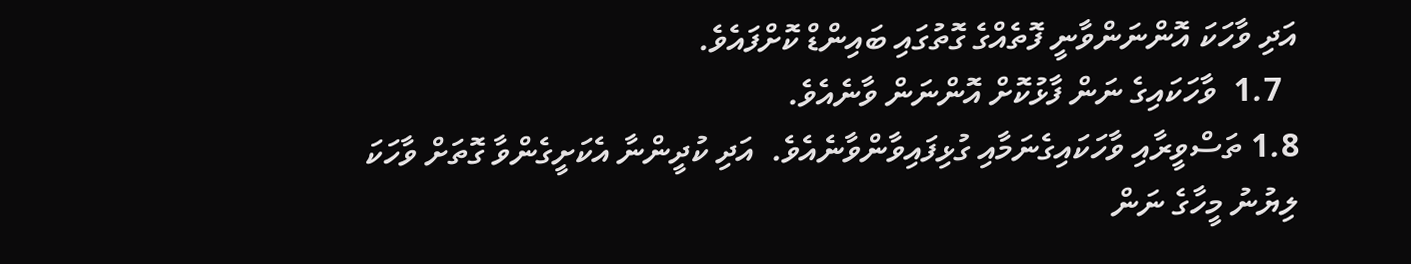އަދި ވާހަކަ އޮންނަންވާނީ ފޮތެއްގެ ގޮތުގައި ބައިންޑް ކޮށްފައެވެ.
  1.7  ވާހަކައިގެ ނަން ފާޅުކޮށް އޮންނަން ވާނެއެވެ.
1.8 ތަސްވީރާއި ވާހަކައިގެނަމާއި ގުޅިފައިވާންވާނެއެވެ.  އަދި ކުދީންނާ އެކަށީގެންވާ ގޮތަށް ވާހަކަ ލިޔުނު މީހާގެ ނަން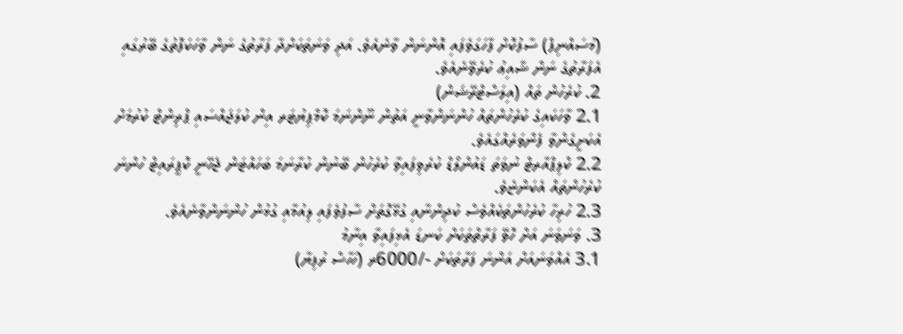(މުސައްނިފް) ސާފުކޮށް ފާހަގަވެފައި އޮންނަން ވާނެއެވެ. އަދި ވަނަތަކަށްދާ ފަރާތުގެ ނަން ވާހަކަފޮތުގެ ބޭރުގައި އެފަރާތުގެ ނަން ޝާއިޢު ކުރެވޭނެއެވެ.
2. ކުރެހުން ތައް (އިލަސްޓްރޭޝަން)
2.1 ވާހަކައިގެ ކުރެހުންތައް ހުންނަންވާނީ އަތުން ނޫންނަމަ ކޮމްޕިޔުޓަރ އިން ކުލަޖައްސައި ޕްރިންޓް ކުރުމަށް އެކަށީގެންވާ ފެންވަރެއްގައެވެ.
2.2 ކްލިޕްއާރޓް ނުވަތަ ޑައުންލޯޑް ކުރެވިފައިވާ ކުރެހުން ބޭނުން ކުރާނަމަ ބަހައްޓަން ޖެހޭނީ ކޮޕީރައިޓް ހުންނަ ކުރެހުންތައް އެކަންޏެވެ.
2.3 ހުރިހާ ކުރެހުންތަކެއްވެސް ކުދިންނާއި ގުޅޭގޮތަށް ސާފުވެފައި ލިއުމާއި ގުޅުން ހުންނަންވާނެއެވެ.
3. ވަނަވަނަ އަށް ހޮވޭ ފަރާތްތަކަށް ކަނޑަ އެޅިފައިވާ އިނާމު
3.1 އެއްވަނައަށް އަންނަ ފަރާތަކަށް -/6000ރ (ހަހާސް ރުފިޔާ)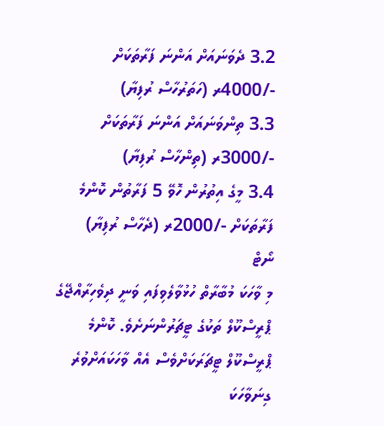3.2 ދެވަނައަށް އަންނަ ފަރާތަކަށް  -/4000ރ (ހަތަރުހާސް ރުފިޔާ)
3.3 ތިންވަނައަށް އަންނަ ފަރާތަކަށް -/3000ރ (ތިންހާސް ރުފިޔާ)
3.4 މީގެ އިތުރުން ހޮވޭ 5 ފަރާތުން ކޮންމެ ފަރާތަކަށް -/2000ރ (ދެހާސް ރުފިޔާ)
ނޯޓް
މި ވާހަކަ މުބާރާތް ހުޅުވާލެވިފައި ވަނީ ދިވެހިރާއްޖޭގެ ޕްރީސްކޫލް ތަކުގެ ޓީޗަރުންނަށެވެ. ކޮންމެ ޕްރީސްކޫލް ޓީޗަރަކަށްވެސް އެއް ވާހަކައަށްވުރެ ގިނަވާހަކަ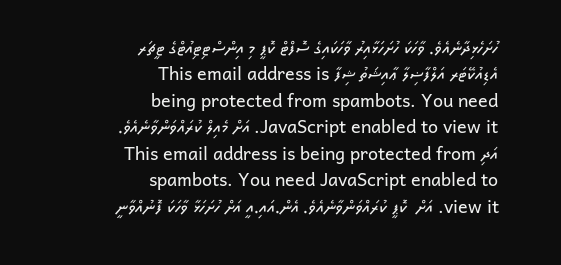ހުށަހެޅިދާނެއެވެ. ވާހަކަ ހުށަހަޅާއިރު ވާހަކައިގެ ސޮފްޓް ކޮޕީ މި އިންސްޓިޓިއުޓްގެ ޓީޗަރ އެޑިއުކޭޓަރ އަލްފާޟިލާ ޢާއިޝަތު ޝިފާ This email address is being protected from spambots. You need JavaScript enabled to view it. އަށް މެއިލް ކުރައްވަންވާނެއެވެ.  އަދި This email address is being protected from spambots. You need JavaScript enabled to view it. އަށް  ކޮޕީ ކުރައްވަންވާނެއެވެ. އެން.އައި.އީ އަށް ހުށަހަޅާ ވާހަކަ ފޮނުއްވާނީ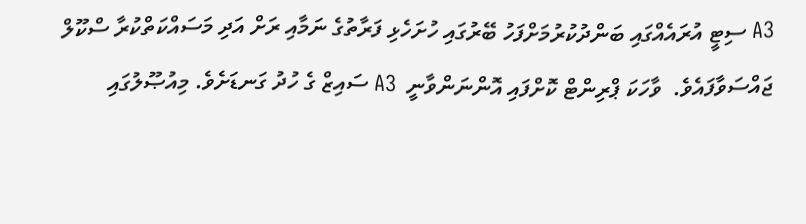A3 ސިޓީ އުރައެއްގައި ބަންދުކުރުމަށްފަހު ބޭރުގައި ހުށަހެޅި ފަރާތުގެ ނަމާއި ރަށް އަދި މަސައްކަތްކުރާ ސްކޫލް ޖައްސަވާފައެވެ.  ވާހަކަ ޕްރިންޓް ކޮށްފައި އޮންނަންވާނީ  A3 ސައިޒް ގެ ހުދު ގަނޑަށެވެ. މިއުޞޫލުގައި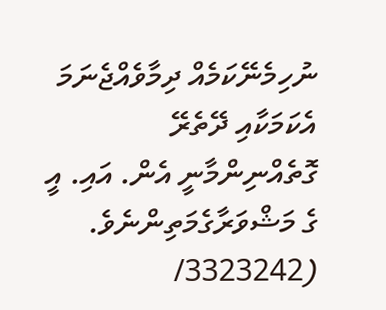ނުހިމެނޭކަމެއް ދިމާވެއްޖެނަމަ އެކަމަކާއި ދޭތެރޭ ގޮތެއްނިންމާނީ އެން. އައި. އީ ގެ މަޝްވަރާގެމަތިންނެވެ. (3323242/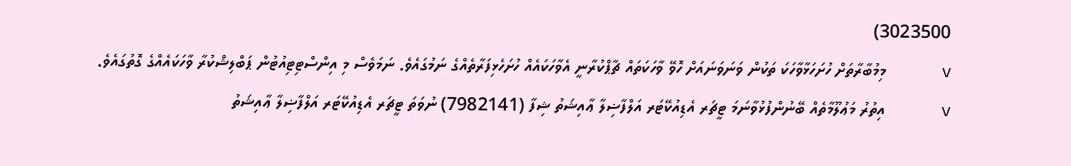3023500)
v     މިމުބާރާތަށް ހުށަހަޅާވާހަކަ ތަކުން ވަނަވަނައަށް ހޮވޭ ވާހަކަތައް ޗާޕްކުރާނީ އެވާހަކައެއް ހުށަހެޅިފަރާތެއްގެ ނަމުގައެވެ. ނަމަވެސް މި އިންސްޓިޓިއުޓުން ޕަބްލިޝްކުރާ ވާހަކައެއްގެ ގޮތުގައެވެ.
v     އިތުރު މަޢުލޫމާތެއް ބޭނުންފުޅުވާނަމަ ޓީޗަރ އެޑިއުކޭޓަރ އަލްފާޟިލާ ޢާއިޝަތު ޝިފާ (7982141) ނުވަތަ ޓީޗަރ އެޑިއުކޭޓަރ އަލްފާޟިލާ ޢާއިޝަތު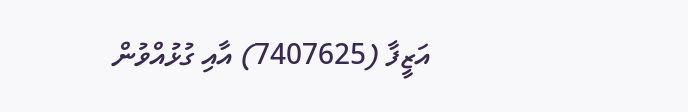އަޒީފާ (7407625) އާއި ގުޅުއްވުން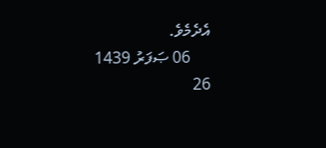އެދެމެވެ.
     06 ޞަފަރު 1439
26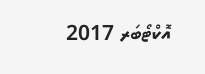އޮކްޓޯބަރ 2017